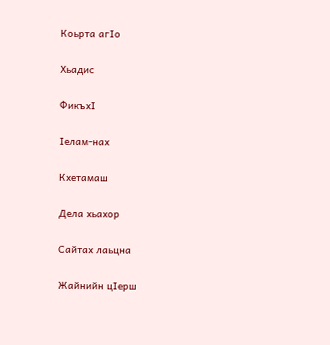Коьрта агIо

Хьадис

ФикъхI

Iелам-нах

Кхетамаш

Дела хьахор

Сайтах лаьцна

Жайнийн цIерш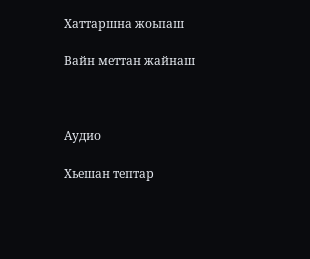Хаттаршна жоьпаш

Вайн меттан жайнаш



Аудио

Хьешан тептар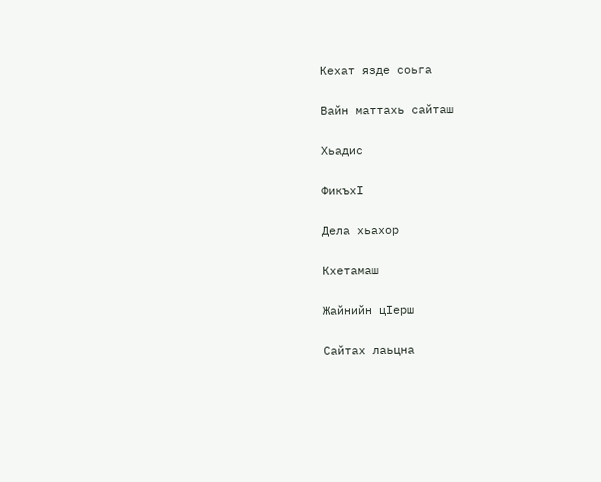Кехат язде соьга

Вайн маттахь сайташ

Хьадис

ФикъхI

Дела хьахор

Кхетамаш

Жайнийн цIерш

Сайтах лаьцна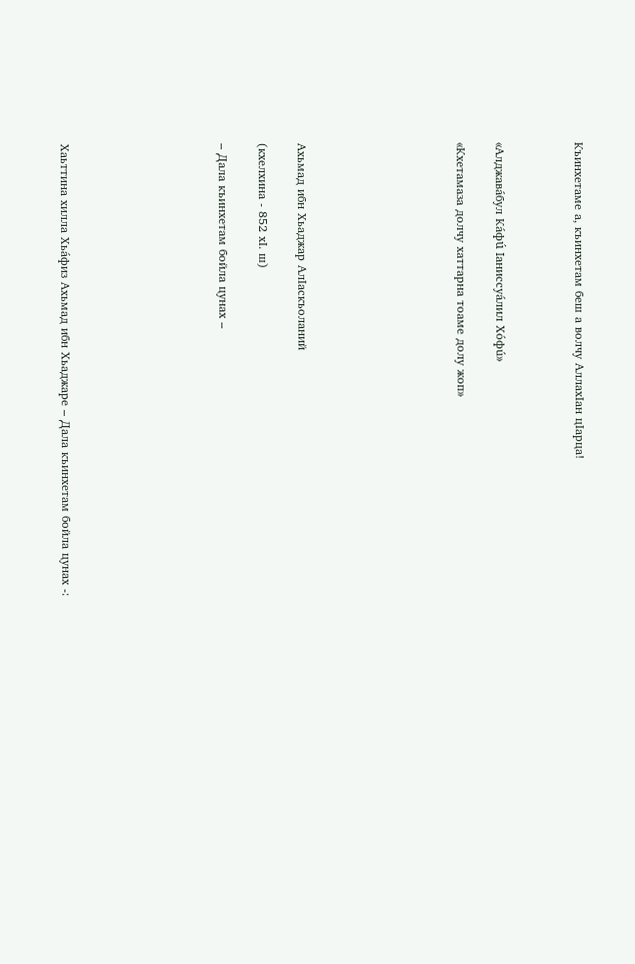Къинхетаме а, къинхетам беш а волчу АллахIан цIарца!



«Алджавáбул Кáфú Iаниссуáлил Хóфú»

«Кхетамаза долчу хаттарна тоаме долу жоп»







Ахьмад ибн Хьаджар АлIаскъоланий

(кхелхина - 852 хI. ш)

– Дала къинхетам бойла цунах –







Хаьттина хилла Хьáфиз Ахьмад ибн Хьаджаре – Дала къинхетам бойла цунах -: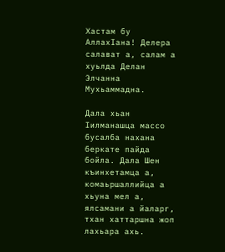Хастам бу АллахIана! Делера салават а, салам а хуьлда Делан Элчанна Мухьаммадна.

Дала хьан Iилманашца массо бусалба нахана беркате пайда бойла. Дала Шен къинхетамца а, комаьршаллийца а хьуна мел а, ялсамани а йаларг, тхан хаттаршна жоп лахьара ахь.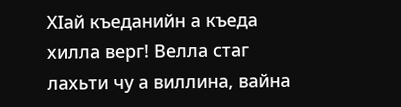ХIай къеданийн а къеда хилла верг! Велла стаг лахьти чу а виллина, вайна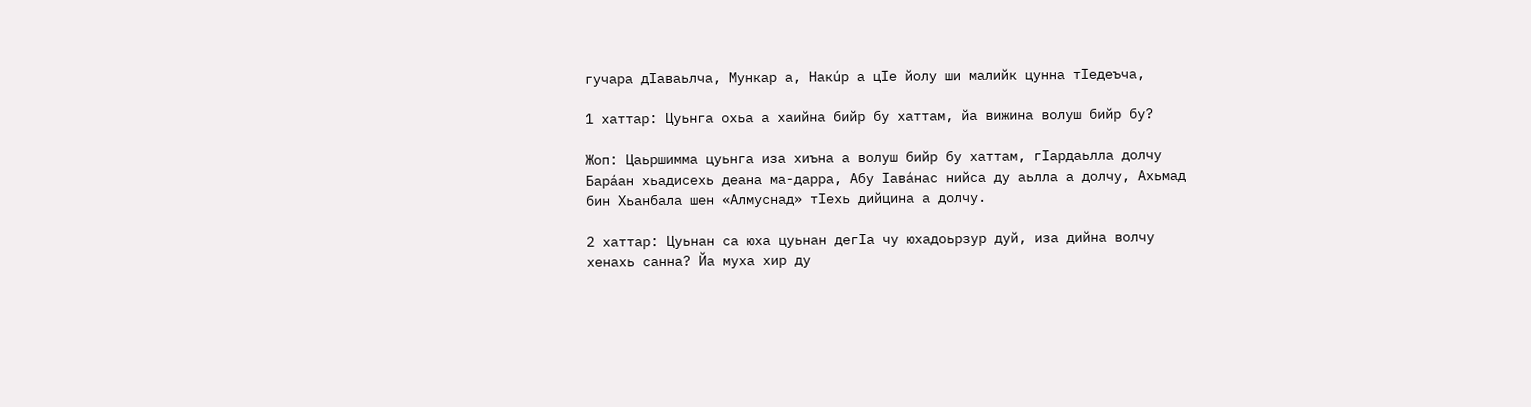гучара дIаваьлча, Мункар а, Накúр а цIе йолу ши малийк цунна тIедеъча,

1 хаттар: Цуьнга охьа а хаийна бийр бу хаттам, йа вижина волуш бийр бу?

Жоп: Цаьршимма цуьнга иза хиъна а волуш бийр бу хаттам, гIардаьлла долчу Барáан хьадисехь деана ма-дарра, Абу Iавáнас нийса ду аьлла а долчу, Ахьмад бин Хьанбала шен «Алмуснад» тIехь дийцина а долчу.

2 хаттар: Цуьнан са юха цуьнан дегIа чу юхадоьрзур дуй, иза дийна волчу хенахь санна? Йа муха хир ду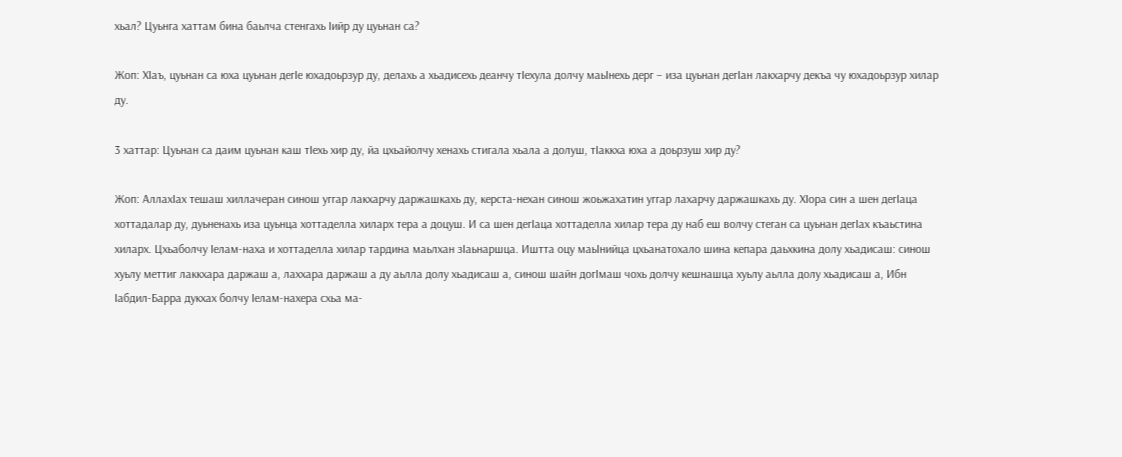хьал? Цуьнга хаттам бина баьлча стенгахь Iийр ду цуьнан са?

Жоп: ХIаъ, цуьнан са юха цуьнан дегIе юхадоьрзур ду, делахь а хьадисехь деанчу тIехула долчу маьIнехь дерг – иза цуьнан дегIан лакхарчу декъа чу юхадоьрзур хилар ду.

3 хаттар: Цуьнан са даим цуьнан каш тIехь хир ду, йа цхьайолчу хенахь стигала хьала а долуш, тIаккха юха а доьрзуш хир ду?

Жоп: АллахIах тешаш хиллачеран синош уггар лакхарчу даржашкахь ду, керста-нехан синош жоьжахатин уггар лахарчу даржашкахь ду. ХIора син а шен дегIаца хоттадалар ду, дуьненахь иза цуьнца хоттаделла хиларх тера а доцуш. И са шен дегIаца хоттаделла хилар тера ду наб еш волчу стеган са цуьнан дегIах къаьстина хиларх. Цхьаболчу Iелам-наха и хоттаделла хилар тардина маьлхан зIаьнаршца. Иштта оцу маьIнийца цхьанатохало шина кепара даьхкина долу хьадисаш: синош хуьлу меттиг лаккхара даржаш а, лаххара даржаш а ду аьлла долу хьадисаш а, синош шайн догIмаш чохь долчу кешнашца хуьлу аьлла долу хьадисаш а, Ибн Iабдил-Барра дукхах болчу Iелам-нахера схьа ма-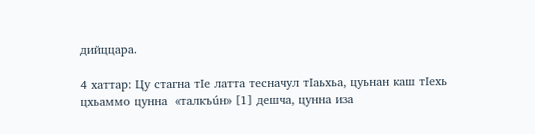дийццара.

4 хаттар: Цу стагна тIе латта тесначул тIаьхьа, цуьнан каш тIехь цхьаммо цунна  «талкъúн» [1] дешча, цунна иза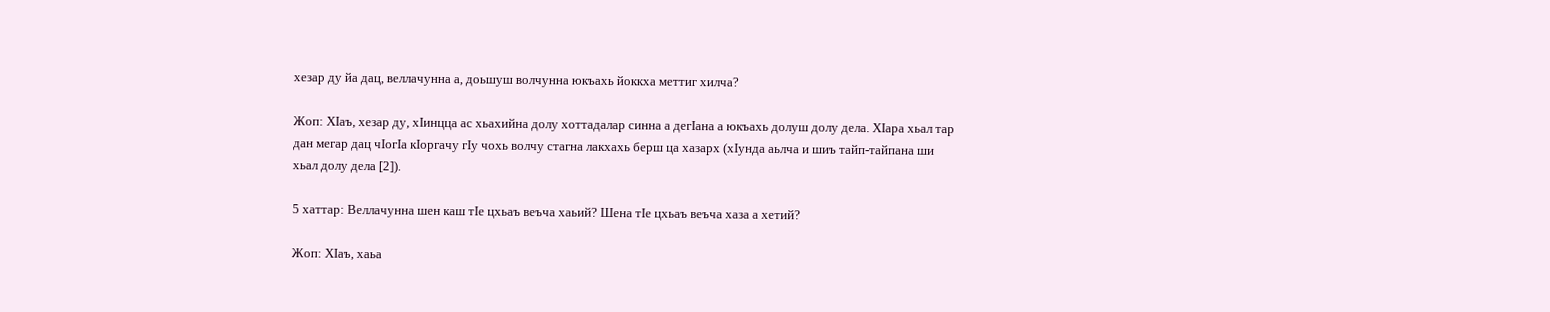хезар ду йа дац, веллачунна а, доьшуш волчунна юкъахь йоккха меттиг хилча?

Жоп: ХIаъ, хезар ду, хIинцца ас хьахийна долу хоттадалар синна а дегIана а юкъахь долуш долу дела. ХIара хьал тар дан мегар дац чIогIа кIоргачу гIу чохь волчу стагна лакхахь берш ца хазарх (хIунда аьлча и шиъ тайп-тайпана ши хьал долу дела [2]).

5 хаттар: Веллачунна шен каш тIе цхьаъ веъча хаьий? Шена тIе цхьаъ веъча хаза а хетий?

Жоп: ХIаъ, хаьа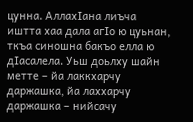цунна. АллахIана лиъча иштта хаа дала агIо ю цуьнан, ткъа синошна бакъо елла ю дIасалела. Уьш доьлху шайн метте – йа лаккхарчу даржашка, йа лаххарчу даржашка – нийсачу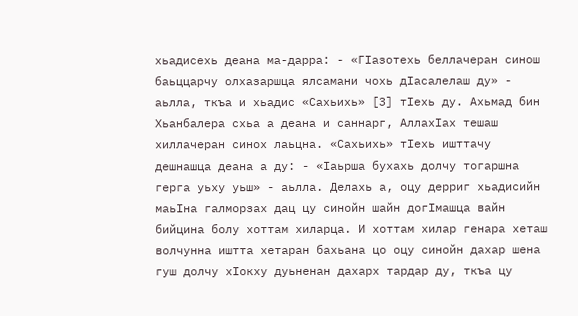хьадисехь деана ма-дарра: - «ГIазотехь беллачеран синош баьццарчу олхазаршца ялсамани чохь дIасалелаш ду» - аьлла, ткъа и хьадис «Сахьихь» [3] тIехь ду. Ахьмад бин Хьанбалера схьа а деана и саннарг, АллахIах тешаш хиллачеран синох лаьцна. «Сахьихь» тIехь ишттачу дешнашца деана а ду: - «Iаьрша бухахь долчу тогаршна герга уьху уьш» - аьлла. Делахь а, оцу дерриг хьадисийн маьIна галморзах дац цу синойн шайн догIмашца вайн бийцина болу хоттам хиларца. И хоттам хилар генара хеташ волчунна иштта хетаран бахьана цо оцу синойн дахар шена гуш долчу хIокху дуьненан дахарх тардар ду, ткъа цу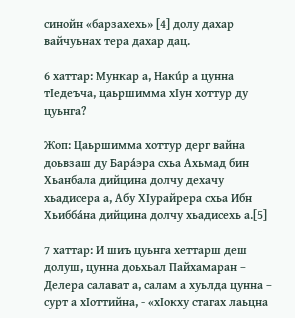синойн «барзахехь» [4] долу дахар вайчуьнах тера дахар дац.

6 хаттар: Мункар а, Накúр а цунна тIедеъча, цаьршимма хIун хоттур ду цуьнга?

Жоп: Цаьршимма хоттур дерг вайна доьвзаш ду Барáэра схьа Ахьмад бин Хьанбала дийцина долчу дехачу хьадисера а, Абу ХIурайрера схьа Ибн Хьиббáна дийцина долчу хьадисехь а.[5]

7 хаттар: И шиъ цуьнга хеттарш деш долуш, цунна доьхьал Пайхамаран – Делера салават а, салам а хуьлда цунна – сурт а хIоттийна, - «хIокху стагах лаьцна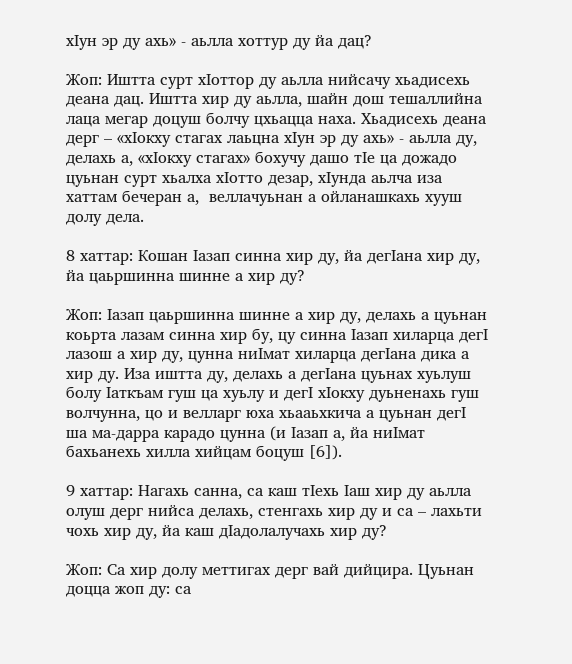хIун эр ду ахь» - аьлла хоттур ду йа дац?

Жоп: Иштта сурт хIоттор ду аьлла нийсачу хьадисехь деана дац. Иштта хир ду аьлла, шайн дош тешаллийна лаца мегар доцуш болчу цхьацца наха. Хьадисехь деана дерг – «хIокху стагах лаьцна хIун эр ду ахь» - аьлла ду, делахь а, «хIокху стагах» бохучу дашо тIе ца дожадо цуьнан сурт хьалха хIотто дезар, хIунда аьлча иза хаттам бечеран а,  веллачуьнан а ойланашкахь хууш долу дела.

8 хаттар: Кошан Iазап синна хир ду, йа дегIана хир ду, йа цаьршинна шинне а хир ду?

Жоп: Iазап цаьршинна шинне а хир ду, делахь а цуьнан коьрта лазам синна хир бу, цу синна Iазап хиларца дегI лазош а хир ду, цунна ниIмат хиларца дегIана дика а хир ду. Иза иштта ду, делахь а дегIана цуьнах хуьлуш болу Iаткъам гуш ца хуьлу и дегI хIокху дуьненахь гуш волчунна, цо и велларг юха хьааьхкича а цуьнан дегI ша ма-дарра карадо цунна (и Iазап а, йа ниIмат бахьанехь хилла хийцам боцуш [6]).

9 хаттар: Нагахь санна, са каш тIехь Iаш хир ду аьлла олуш дерг нийса делахь, стенгахь хир ду и са – лахьти чохь хир ду, йа каш дIадолалучахь хир ду?

Жоп: Са хир долу меттигах дерг вай дийцира. Цуьнан доцца жоп ду: са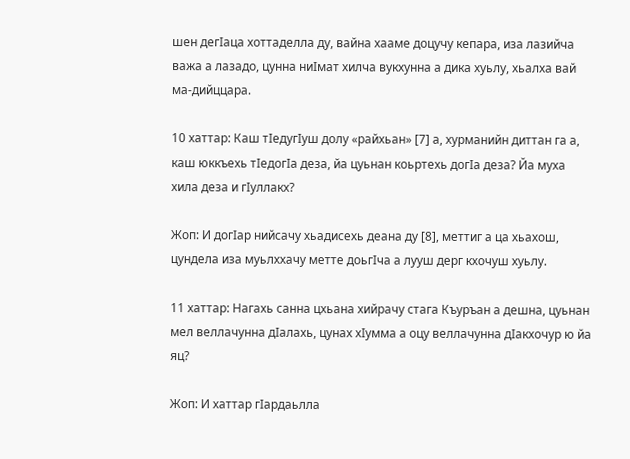шен дегIаца хоттаделла ду, вайна хааме доцучу кепара, иза лазийча важа а лазадо, цунна ниIмат хилча вукхунна а дика хуьлу, хьалха вай ма-дийццара.

10 хаттар: Каш тIедугIуш долу «райхьан» [7] а, хурманийн диттан га а, каш юккъехь тIедогIа деза, йа цуьнан коьртехь догIа деза? Йа муха хила деза и гIуллакх?

Жоп: И догIар нийсачу хьадисехь деана ду [8], меттиг а ца хьахош, цундела иза муьлххачу метте доьгIча а лууш дерг кхочуш хуьлу.

11 хаттар: Нагахь санна цхьана хийрачу стага Къуръан а дешна, цуьнан мел веллачунна дIалахь, цунах хIумма а оцу веллачунна дIакхочур ю йа яц?

Жоп: И хаттар гIардаьлла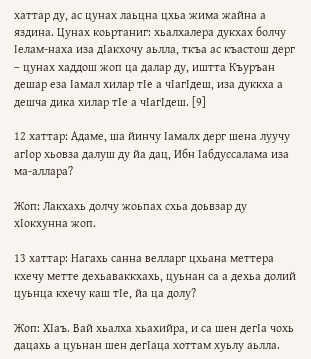хаттар ду, ас цунах лаьцна цхьа жима жайна а яздина. Цунах коьртаниг: хьалхалера дукхах болчу Iелам-наха иза дIакхочу аьлла, ткъа ас къастош дерг – цунах хаддош жоп ца далар ду, иштта Къуръан дешар еза Iамал хилар тIе а чIагIдеш, иза дуккха а дешча дика хилар тIе а чIагIдеш. [9]

12 хаттар: Адаме, ша йинчу Iамалх дерг шена луучу агIор хьовза далуш ду йа дац, Ибн Iабдуссалама иза ма-аллара?

Жоп: Лакхахь долчу жоьпах схьа доьвзар ду хIокхунна жоп.

13 хаттар: Нагахь санна велларг цхьана меттера кхечу метте дехьаваккхахь, цуьнан са а дехьа долий цуьнца кхечу каш тIе, йа ца долу?

Жоп: ХIаъ. Вай хьалха хьахийра, и са шен дегIа чохь дацахь а цуьнан шен дегIаца хоттам хуьлу аьлла.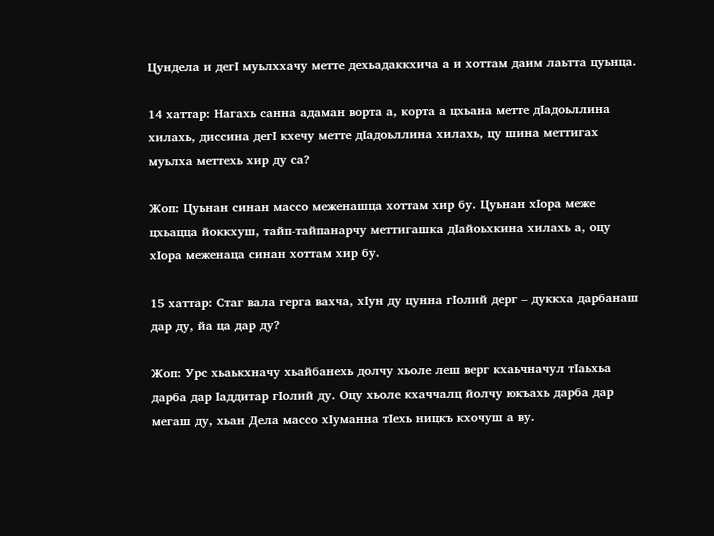Цундела и дегI муьлххачу метте дехьадаккхича а и хоттам даим лаьтта цуьнца.

14 хаттар: Нагахь санна адаман ворта а, корта а цхьана метте дIадоьллина хилахь, диссина дегI кхечу метте дIадоьллина хилахь, цу шина меттигах муьлха меттехь хир ду са?

Жоп: Цуьнан синан массо меженашца хоттам хир бу. Цуьнан хIора меже цхьацца йоккхуш, тайп-тайпанарчу меттигашка дIайоьхкина хилахь а, оцу хIора меженаца синан хоттам хир бу.

15 хаттар: Стаг вала герга вахча, хIун ду цунна гIолий дерг – дуккха дарбанаш дар ду, йа ца дар ду?

Жоп: Урс хьаькхначу хьайбанехь долчу хьоле леш верг кхаьчначул тIаьхьа дарба дар Iаддитар гIолий ду. Оцу хьоле кхаччалц йолчу юкъахь дарба дар мегаш ду, хьан Дела массо хIуманна тIехь ницкъ кхочуш а ву.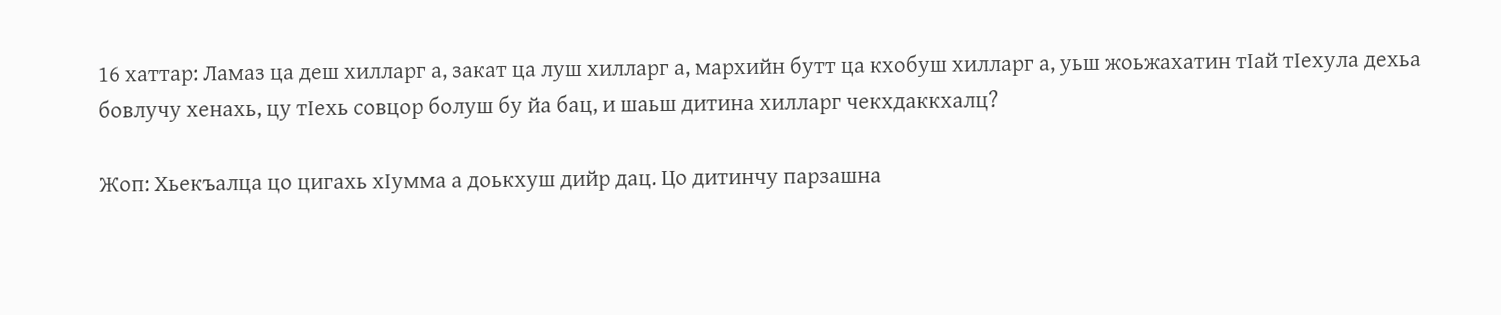16 хаттар: Ламаз ца деш хилларг а, закат ца луш хилларг а, мархийн бутт ца кхобуш хилларг а, уьш жоьжахатин тIай тIехула дехьа бовлучу хенахь, цу тIехь совцор болуш бу йа бац, и шаьш дитина хилларг чекхдаккхалц?

Жоп: Хьекъалца цо цигахь хIумма а доькхуш дийр дац. Цо дитинчу парзашна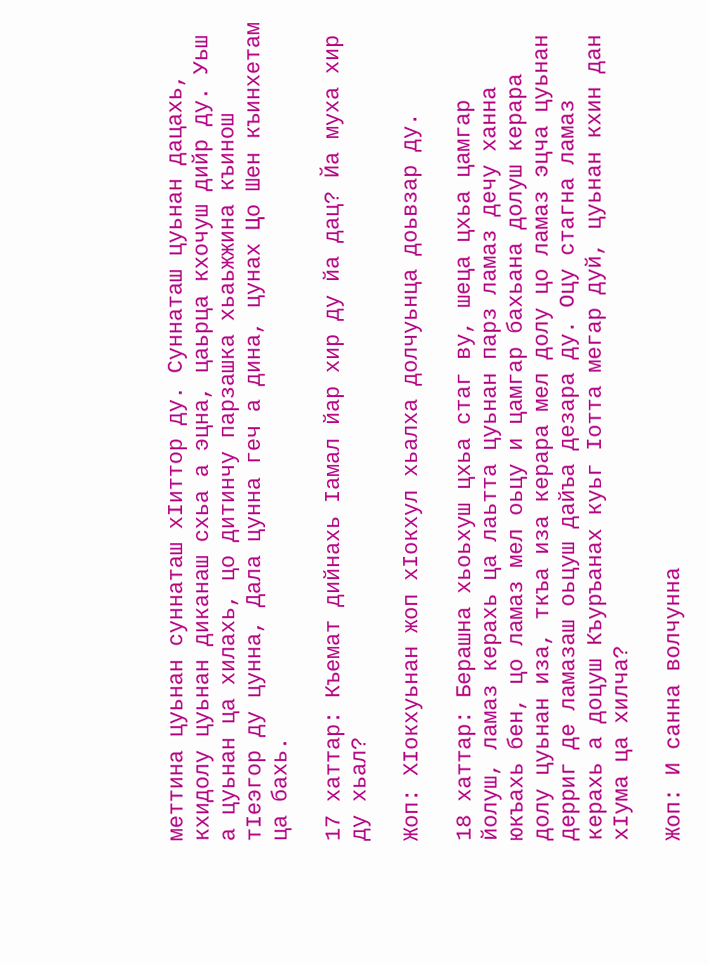меттина цуьнан суннаташ хIиттор ду. Суннаташ цуьнан дацахь, кхидолу цуьнан диканаш схьа а эцна, цаьрца кхочуш дийр ду. Уьш а цуьнан ца хилахь, цо дитинчу парзашка хьаьжжина къинош тIеэгор ду цунна, Дала цунна геч а дина, цунах Цо Шен къинхетам ца бахь.

17 хаттар: Къемат дийнахь Iамал йар хир ду йа дац? Йа муха хир ду хьал?

Жоп: ХIокхуьнан жоп хIокхул хьалха долчуьнца доьвзар ду.

18 хаттар: Берашна хьоьхуш цхьа стаг ву, шеца цхьа цамгар йолуш, ламаз керахь ца лаьтта цуьнан парз ламаз дечу ханна юкъахь бен, цо ламаз мел оьцу и цамгар бахьана долуш керара долу цуьнан иза, ткъа иза керара мел долу цо ламаз эцча цуьнан дерриг де ламазаш оьцуш дайъа дезара ду. Оцу стагна ламаз керахь а доцуш Къуръанах куьг Iотта мегар дуй, цуьнан кхин дан хIума ца хилча?

Жоп: И санна волчунна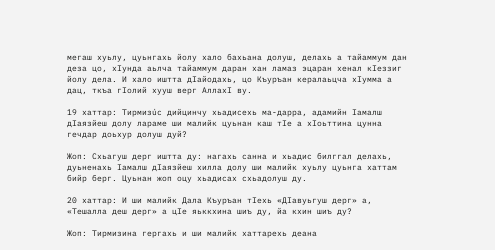мегаш хуьлу, цуьнгахь йолу хало бахьана долуш, делахь а тайаммум дан деза цо, хIунда аьлча тайаммум даран хан ламаз эцаран хенал кIеззиг йолу дела. И хало иштта дIайодахь, цо Къуръан кералаьцча хIумма а дац, ткъа гIолий хууш верг АллахI ву.

19 хаттар: Тирмизúс дийцинчу хьадисехь ма-дарра, адамийн Iамалш дIаязйеш долу лараме ши малийк цуьнан каш тIе а хIоьттина цунна гечдар доьхур долуш дуй?

Жоп: Схьагуш дерг иштта ду: нагахь санна и хьадис билггал делахь, дуьненахь Iамалш дIаязйеш хилла долу ши малийк хуьлу цуьнга хаттам бийр берг. Цуьнан жоп оцу хьадисах схьадолуш ду.

20 хаттар: И ши малийк Дала Къуръан тIехь «ДIавуьгуш дерг» а, «Тешалла деш дерг» а цIе яьккхина шиъ ду, йа кхин шиъ ду?

Жоп: Тирмизина гергахь и ши малийк хаттарехь деана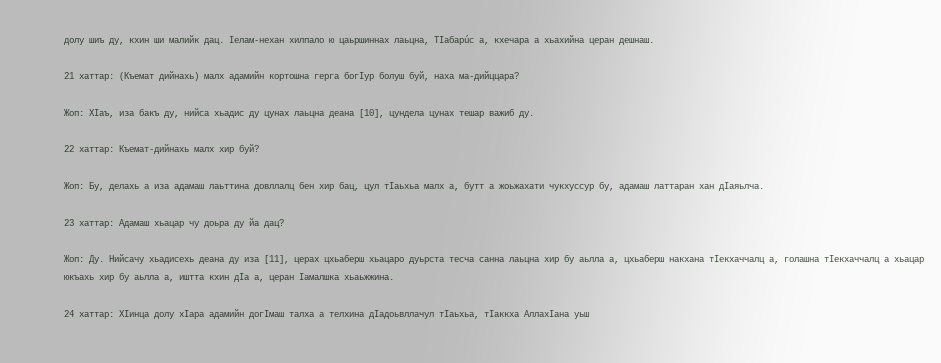долу шиъ ду, кхин ши малийк дац. Iелам-нехан хилпало ю цаьршиннах лаьцна, ТIабарúс а, кхечара а хьахийна церан дешнаш.

21 хаттар: (Къемат дийнахь) малх адамийн кортошна герга богIур болуш буй, наха ма-дийццара?

Жоп: ХIаъ, иза бакъ ду, нийса хьадис ду цунах лаьцна деана [10], цундела цунах тешар важиб ду.

22 хаттар: Къемат-дийнахь малх хир буй?

Жоп: Бу, делахь а иза адамаш лаьттина довллалц бен хир бац, цул тIаьхьа малх а, бутт а жоьжахати чукхуссур бу, адамаш латтаран хан дIаяьлча.

23 хаттар: Адамаш хьацар чу доьра ду йа дац?

Жоп: Ду. Нийсачу хьадисехь деана ду иза [11], церах цхьаберш хьацаро дуьрста тесча санна лаьцна хир бу аьлла а, цхьаберш накхана тIекхаччалц а, голашна тIекхаччалц а хьацар юкъахь хир бу аьлла а, иштта кхин дIа а, церан Iамалшка хьаьжжина.

24 хаттар: ХIинца долу хIара адамийн догIмаш талха а телхина дIадоьвллачул тIаьхьа, тIаккха АллахIана уьш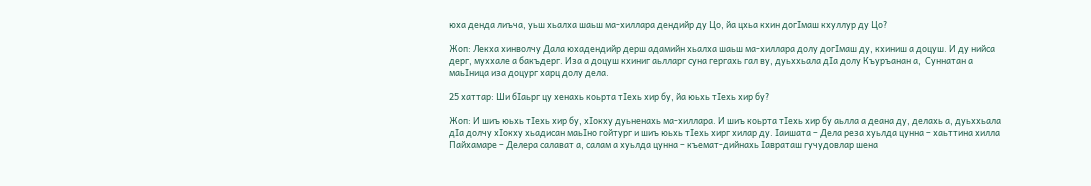юха денда лиъча, уьш хьалха шаьш ма-хиллара дендийр ду Цо, йа цхьа кхин догIмаш кхуллур ду Цо?

Жоп: Лекха хинволчу Дала юхадендийр дерш адамийн хьалха шаьш ма-хиллара долу догIмаш ду, кхиниш а доцуш. И ду нийса дерг, муххале а бакъдерг. Иза а доцуш кхиниг аьлларг суна гергахь гал ву, дуьххьала дIа долу Къуръанан а,  Суннатан а маьIница иза доцург харц долу дела.

25 хаттар: Ши бIаьрг цу хенахь коьрта тIехь хир бу, йа юьхь тIехь хир бу?

Жоп: И шиъ юьхь тIехь хир бу, хIокху дуьненахь ма-хиллара. И шиъ коьрта тIехь хир бу аьлла а деана ду, делахь а, дуьххьала дIа долчу хIокху хьадисан маьIно гойтург и шиъ юьхь тIехь хирг хилар ду. Iаишата – Дела реза хуьлда цунна – хаьттина хилла Пайхамаре – Делера салават а, салам а хуьлда цунна – къемат-дийнахь Iавраташ гучудовлар шена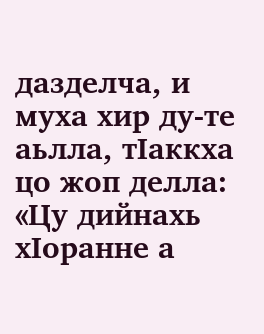дазделча, и муха хир ду-те аьлла, тIаккха цо жоп делла: «Цу дийнахь хIоранне а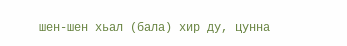шен-шен хьал (бала) хир ду, цунна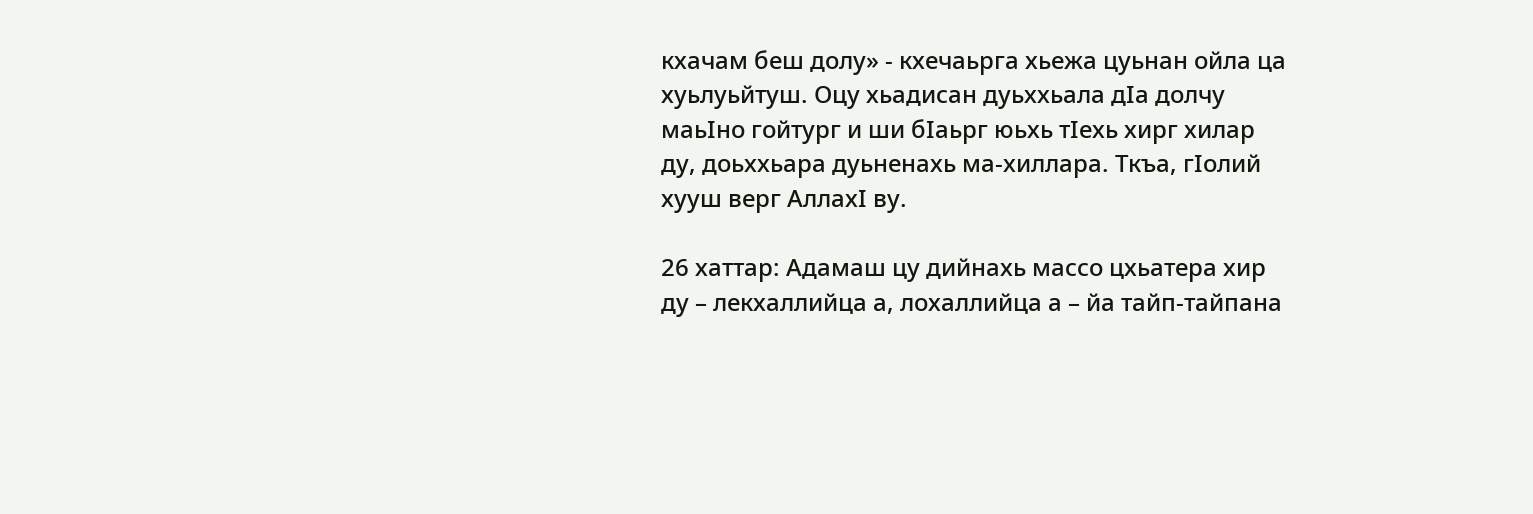кхачам беш долу» - кхечаьрга хьежа цуьнан ойла ца хуьлуьйтуш. Оцу хьадисан дуьххьала дIа долчу маьIно гойтург и ши бIаьрг юьхь тIехь хирг хилар ду, доьххьара дуьненахь ма-хиллара. Ткъа, гIолий хууш верг АллахI ву.

26 хаттар: Адамаш цу дийнахь массо цхьатера хир ду – лекхаллийца а, лохаллийца а – йа тайп-тайпана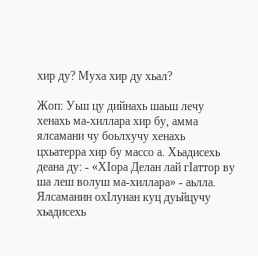хир ду? Муха хир ду хьал?

Жоп: Уьш цу дийнахь шаьш лечу хенахь ма-хиллара хир бу, амма ялсамани чу боьлхучу хенахь цхьатерра хир бу массо а. Хьадисехь деана ду: - «ХIора Делан лай гIаттор ву ша леш волуш ма-хиллара» - аьлла. Ялсаманин охIлунан куц дуьйцучу хьадисехь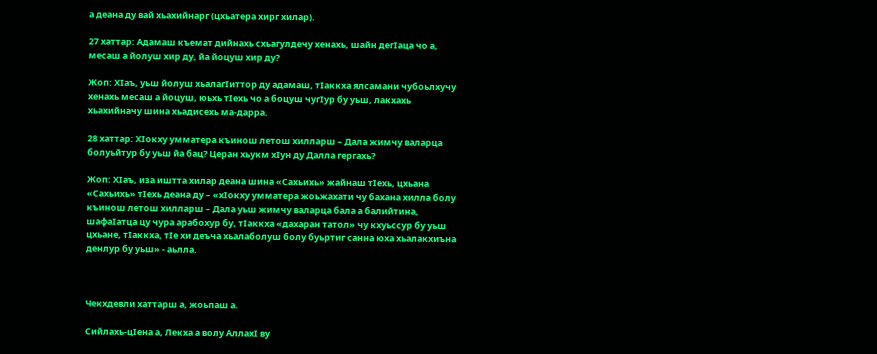а деана ду вай хьахийнарг (цхьатера хирг хилар).

27 хаттар: Адамаш къемат дийнахь схьагулдечу хенахь, шайн дегIаца чо а, месаш а йолуш хир ду, йа йоцуш хир ду?

Жоп: ХIаъ, уьш йолуш хьалагIиттор ду адамаш, тIаккха ялсамани чубоьлхучу хенахь месаш а йоцуш, юьхь тIехь чо а боцуш чугIур бу уьш, лакхахь хьахийначу шина хьадисехь ма-дарра.

28 хаттар: ХIокху умматера къинош летош хилларш – Дала жимчу валарца болуьйтур бу уьш йа бац? Церан хьукм хIун ду Далла гергахь?

Жоп: ХIаъ, иза иштта хилар деана шина «Сахьихь» жайнаш тIехь, цхьана «Сахьихь» тIехь деана ду – «хIокху умматера жоьжахати чу бахана хилла болу къинош летош хилларш – Дала уьш жимчу валарца бала а балийтина, шафаIатца цу чура арабохур бу, тIаккха «дахаран татол» чу кхуьссур бу уьш цхьане, тIаккха, тIе хи деъча хьалаболуш болу буьртиг санна юха хьалакхиъна денлур бу уьш» - аьлла.



Чекхдевли хаттарш а, жоьпаш а.

Сийлахь-цIена а, Лекха а волу АллахI ву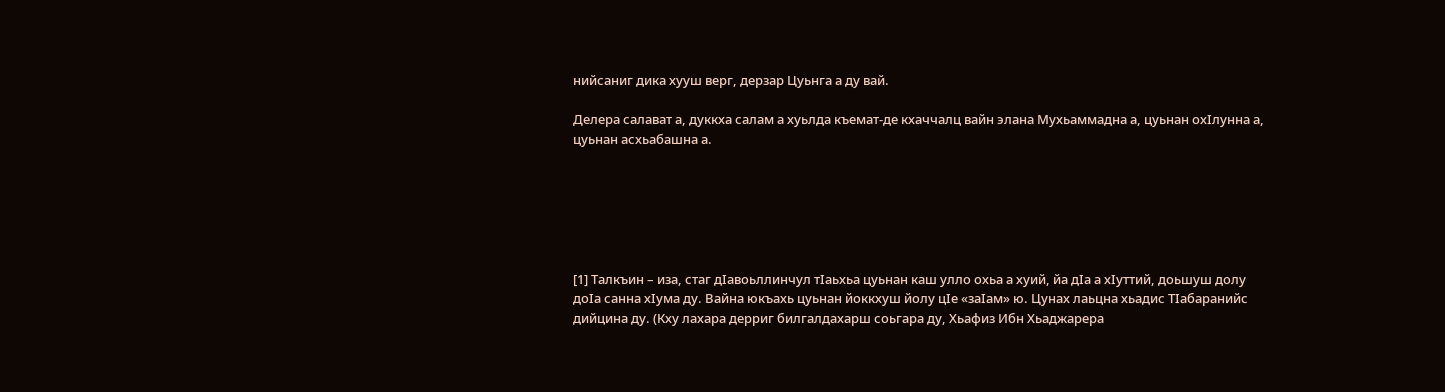нийсаниг дика хууш верг, дерзар Цуьнга а ду вай.

Делера салават а, дуккха салам а хуьлда къемат-де кхаччалц вайн элана Мухьаммадна а, цуьнан охIлунна а, цуьнан асхьабашна а.






[1] Талкъин – иза, стаг дIавоьллинчул тIаьхьа цуьнан каш улло охьа а хуий, йа дIа а хIуттий, доьшуш долу доIа санна хIума ду. Вайна юкъахь цуьнан йоккхуш йолу цIе «заIам» ю. Цунах лаьцна хьадис ТIабаранийс дийцина ду. (Кху лахара дерриг билгалдахарш соьгара ду, Хьафиз Ибн Хьаджарера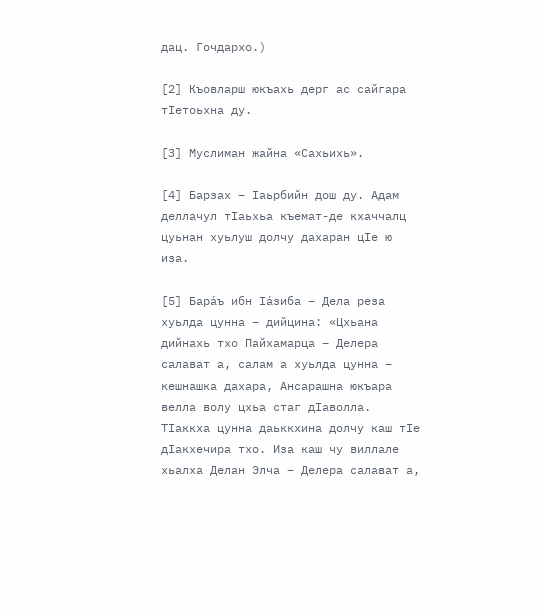дац. Гочдархо.)

[2] Къовларш юкъахь дерг ас сайгара тIетоьхна ду.

[3] Муслиман жайна «Сахьихь».

[4] Барзах – Iаьрбийн дош ду. Адам деллачул тIаьхьа къемат-де кхаччалц цуьнан хуьлуш долчу дахаран цIе ю иза.

[5] Барáъ ибн Iáзиба – Дела реза хуьлда цунна – дийцина: «Цхьана дийнахь тхо Пайхамарца – Делера салават а, салам а хуьлда цунна – кешнашка дахара, Ансарашна юкъара велла волу цхьа стаг дIаволла. ТIаккха цунна даьккхина долчу каш тIе дIакхечира тхо. Иза каш чу виллале хьалха Делан Элча – Делера салават а,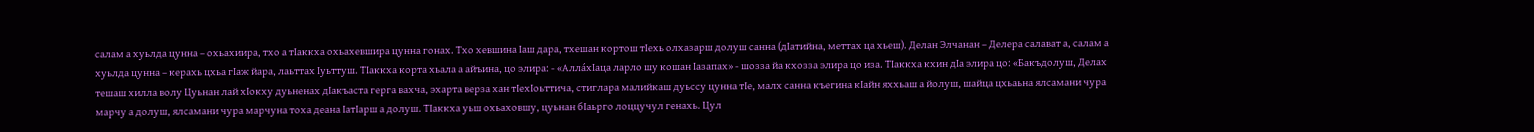салам а хуьлда цунна – охьахиира, тхо а тIаккха охьахевшира цунна гонах. Тхо хевшина Iаш дара, тхешан кортош тIехь олхазарш долуш санна (дIатийна, меттах ца хьеш). Делан Элчанан – Делера салават а, салам а хуьлда цунна – керахь цхьа гIаж йара, лаьттах Iуьттуш. ТIаккха корта хьала а айъина, цо элира: - «АллáхIаца ларло шу кошан Iазапах» - шозза йа кхозза элира цо иза. ТIаккха кхин дIа элира цо: «Бакъдолуш, Делах тешаш хилла волу Цуьнан лай хIокху дуьненах дIакъаста герга вахча, эхарта верза хан тIехIоьттича, стиглара малийкаш дуьссу цунна тIе, малх санна къегина кIайн яххьаш а йолуш, шайца цхьаьна ялсамани чура марчу а долуш, ялсамани чура марчуна тоха деана IатIарш а долуш. ТIаккха уьш охьаховшу, цуьнан бIаьрго лоццучул генахь. Цул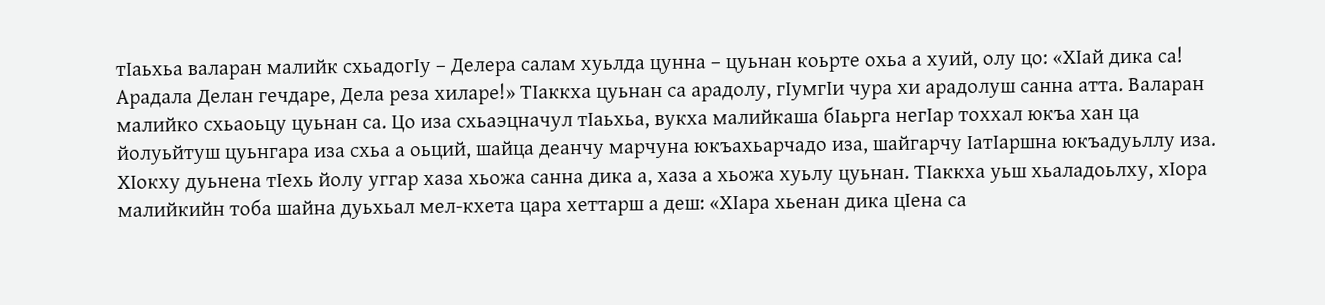тIаьхьа валаран малийк схьадогIу – Делера салам хуьлда цунна – цуьнан коьрте охьа а хуий, олу цо: «ХIай дика са! Арадала Делан гечдаре, Дела реза хиларе!» ТIаккха цуьнан са арадолу, гIумгIи чура хи арадолуш санна атта. Валаран малийко схьаоьцу цуьнан са. Цо иза схьаэцначул тIаьхьа, вукха малийкаша бIаьрга негIар тоххал юкъа хан ца йолуьйтуш цуьнгара иза схьа а оьций, шайца деанчу марчуна юкъахьарчадо иза, шайгарчу IатIаршна юкъадуьллу иза. ХIокху дуьнена тIехь йолу уггар хаза хьожа санна дика а, хаза а хьожа хуьлу цуьнан. ТIаккха уьш хьаладоьлху, хIора малийкийн тоба шайна дуьхьал мел-кхета цара хеттарш а деш: «ХIара хьенан дика цIена са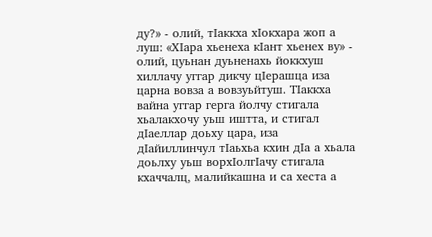ду?» - олий, тIаккха хIокхара жоп а луш: «ХIара хьенеха кIант хьенех ву» - олий, цуьнан дуьненахь йоккхуш хиллачу уггар дикчу цIерашца иза царна вовза а вовзуьйтуш. ТIаккха вайна уггар герга йолчу стигала хьалакхочу уьш иштта, и стигал дIаеллар доьху цара, иза дIайиллинчул тIаьхьа кхин дIа а хьала доьлху уьш ворхIолгIачу стигала кхаччалц, малийкашна и са хеста а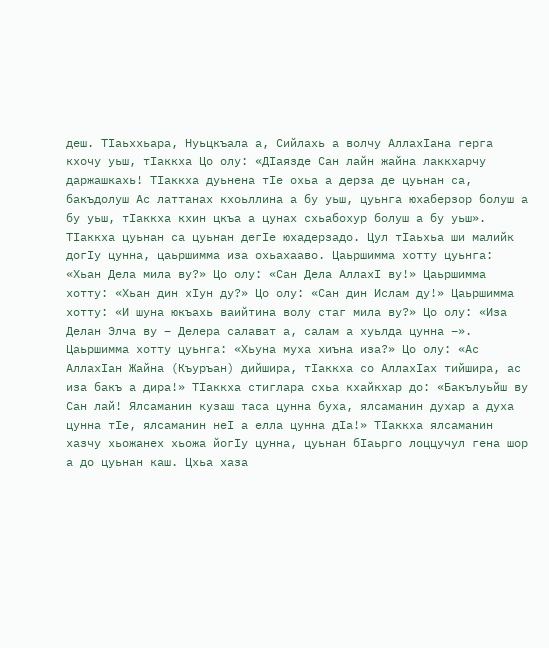деш. ТIаьххьара, Нуьцкъала а, Сийлахь а волчу АллахIана герга кхочу уьш, тIаккха Цо олу: «ДIаязде Сан лайн жайна лаккхарчу даржашкахь! ТIаккха дуьнена тIе охьа а дерза де цуьнан са, бакъдолуш Ас латтанах кхоьллина а бу уьш, цуьнга юхаберзор болуш а бу уьш, тIаккха кхин цкъа а цунах схьабохур болуш а бу уьш». ТIаккха цуьнан са цуьнан дегIе юхадерзадо. Цул тIаьхьа ши малийк догIу цунна, цаьршимма иза охьахааво. Цаьршимма хотту цуьнга: «Хьан Дела мила ву?» Цо олу: «Сан Дела АллахI ву!» Цаьршимма хотту: «Хьан дин хIун ду?» Цо олу: «Сан дин Ислам ду!» Цаьршимма хотту: «И шуна юкъахь ваийтина волу стаг мила ву?» Цо олу: «Иза Делан Элча ву – Делера салават а, салам а хуьлда цунна –». Цаьршимма хотту цуьнга: «Хьуна муха хиъна иза?» Цо олу: «Ас АллахIан Жайна (Къуръан) дийшира, тIаккха со АллахIах тийшира, ас иза бакъ а дира!» ТIаккха стиглара схьа кхайкхар до: «Бакълуьйш ву Сан лай! Ялсаманин кузаш таса цунна буха, ялсаманин духар а духа цунна тIе, ялсаманин неI а елла цунна дIа!» ТIаккха ялсаманин хазчу хьожанех хьожа йогIу цунна, цуьнан бIаьрго лоццучул гена шор а до цуьнан каш. Цхьа хаза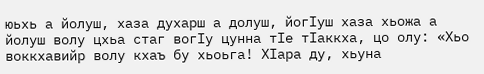юьхь а йолуш, хаза духарш а долуш, йогIуш хаза хьожа а йолуш волу цхьа стаг вогIу цунна тIе тIаккха, цо олу: «Хьо воккхавийр волу кхаъ бу хьоьга! ХIара ду, хьуна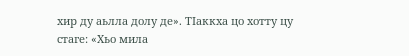хир ду аьлла долу де». ТIаккха цо хотту цу стаге: «Хьо мила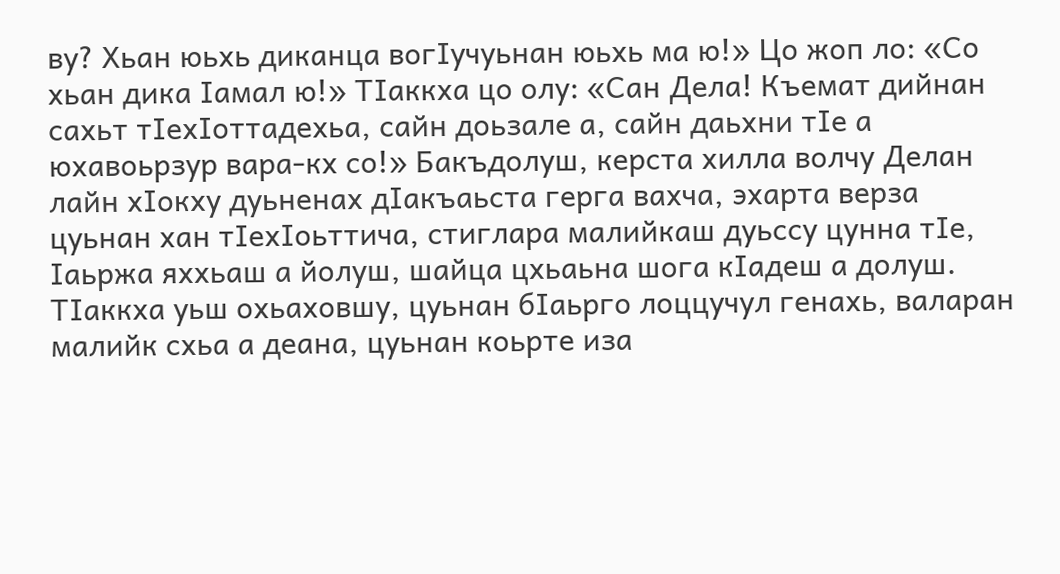ву? Хьан юьхь диканца вогIучуьнан юьхь ма ю!» Цо жоп ло: «Со хьан дика Iамал ю!» ТIаккха цо олу: «Сан Дела! Къемат дийнан сахьт тIехIоттадехьа, сайн доьзале а, сайн даьхни тIе а юхавоьрзур вара-кх со!» Бакъдолуш, керста хилла волчу Делан лайн хIокху дуьненах дIакъаьста герга вахча, эхарта верза цуьнан хан тIехIоьттича, стиглара малийкаш дуьссу цунна тIе, Iаьржа яххьаш а йолуш, шайца цхьаьна шога кIадеш а долуш. ТIаккха уьш охьаховшу, цуьнан бIаьрго лоццучул генахь, валаран малийк схьа а деана, цуьнан коьрте иза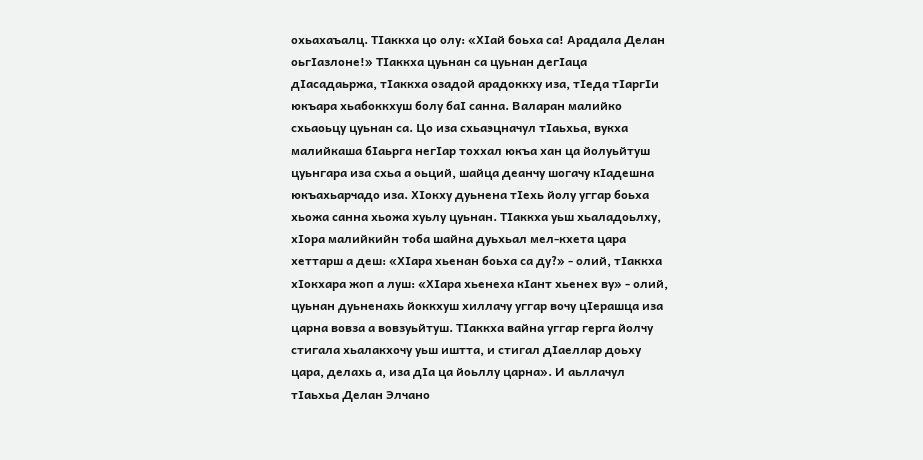охьахаъалц. ТIаккха цо олу: «ХIай боьха са! Арадала Делан оьгIазлоне!» ТIаккха цуьнан са цуьнан дегIаца дIасадаьржа, тIаккха озадой арадоккху иза, тIеда тIаргIи юкъара хьабоккхуш болу баI санна. Валаран малийко схьаоьцу цуьнан са. Цо иза схьаэцначул тIаьхьа, вукха малийкаша бIаьрга негIар тоххал юкъа хан ца йолуьйтуш цуьнгара иза схьа а оьций, шайца деанчу шогачу кIадешна юкъахьарчадо иза. ХIокху дуьнена тIехь йолу уггар боьха хьожа санна хьожа хуьлу цуьнан. ТIаккха уьш хьаладоьлху, хIора малийкийн тоба шайна дуьхьал мел-кхета цара хеттарш а деш: «ХIара хьенан боьха са ду?» - олий, тIаккха хIокхара жоп а луш: «ХIара хьенеха кIант хьенех ву» - олий, цуьнан дуьненахь йоккхуш хиллачу уггар вочу цIерашца иза царна вовза а вовзуьйтуш. ТIаккха вайна уггар герга йолчу стигала хьалакхочу уьш иштта, и стигал дIаеллар доьху цара, делахь а, иза дIа ца йоьллу царна». И аьллачул тIаьхьа Делан Элчано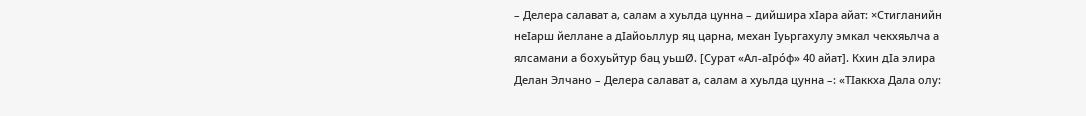– Делера салават а, салам а хуьлда цунна – дийшира хIара айат: ×Стигланийн неIарш йеллане а дIайоьллур яц царна, механ Iуьргахулу эмкал чекхяьлча а ялсамани а бохуьйтур бац уьшØ. [Сурат «Ал-аIрóф» 40 айат]. Кхин дIа элира Делан Элчано – Делера салават а, салам а хуьлда цунна –: «ТIаккха Дала олу: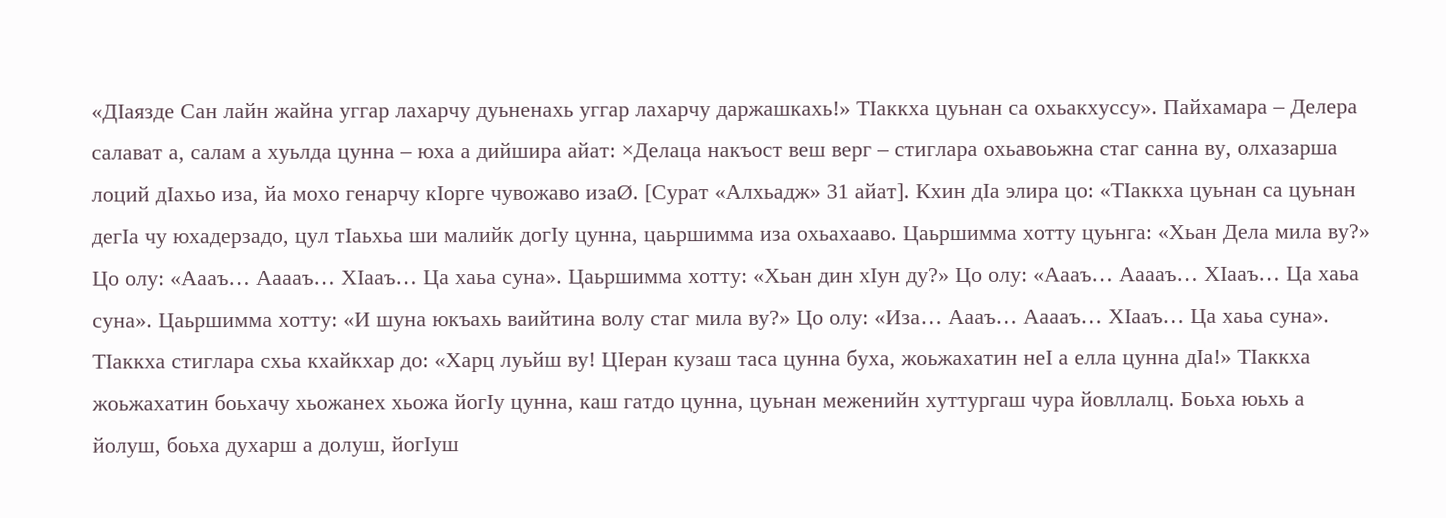«ДIаязде Сан лайн жайна уггар лахарчу дуьненахь уггар лахарчу даржашкахь!» ТIаккха цуьнан са охьакхуссу». Пайхамара – Делера салават а, салам а хуьлда цунна – юха а дийшира айат: ×Делаца накъост веш верг – стиглара охьавоьжна стаг санна ву, олхазарша лоций дIахьо иза, йа мохо генарчу кIорге чувожаво изаØ. [Сурат «Алхьадж» 31 айат]. Кхин дIа элира цо: «ТIаккха цуьнан са цуьнан дегIа чу юхадерзадо, цул тIаьхьа ши малийк догIу цунна, цаьршимма иза охьахааво. Цаьршимма хотту цуьнга: «Хьан Дела мила ву?» Цо олу: «Аааъ… Ааааъ… ХIааъ… Ца хаьа суна». Цаьршимма хотту: «Хьан дин хIун ду?» Цо олу: «Аааъ… Ааааъ… ХIааъ… Ца хаьа суна». Цаьршимма хотту: «И шуна юкъахь ваийтина волу стаг мила ву?» Цо олу: «Иза… Аааъ… Ааааъ… ХIааъ… Ца хаьа суна». ТIаккха стиглара схьа кхайкхар до: «Харц луьйш ву! ЦIеран кузаш таса цунна буха, жоьжахатин неI а елла цунна дIа!» ТIаккха жоьжахатин боьхачу хьожанех хьожа йогIу цунна, каш гатдо цунна, цуьнан меженийн хуттургаш чура йовллалц. Боьха юьхь а йолуш, боьха духарш а долуш, йогIуш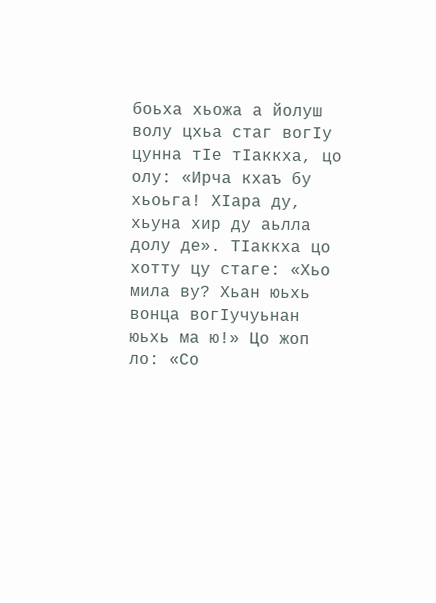боьха хьожа а йолуш волу цхьа стаг вогIу цунна тIе тIаккха, цо олу: «Ирча кхаъ бу хьоьга! ХIара ду, хьуна хир ду аьлла долу де». ТIаккха цо хотту цу стаге: «Хьо мила ву? Хьан юьхь вонца вогIучуьнан юьхь ма ю!» Цо жоп ло: «Со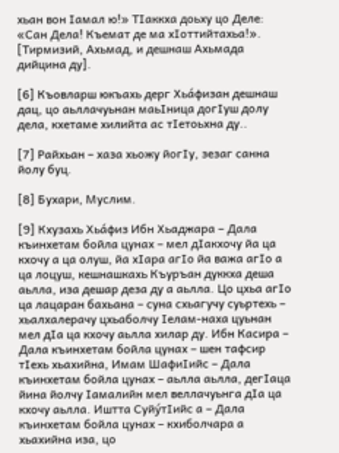хьан вон Iамал ю!» ТIаккха доьху цо Деле: «Сан Дела! Къемат де ма хIоттийтахьа!». [Тирмизий, Ахьмад, и дешнаш Ахьмада дийцина ду].

[6] Къовларш юкъахь дерг Хьáфизан дешнаш дац, цо аьллачуьнан маьIница догIуш долу дела, кхетаме хилийта ас тIетоьхна ду..

[7] Райхьан – хаза хьожу йогIу, зезаг санна йолу буц.

[8] Бухари, Муслим.

[9] Кхузахь Хьáфиз Ибн Хьаджара – Дала къинхетам бойла цунах – мел дIакхочу йа ца кхочу а ца олуш, йа хIара агIо йа важа агIо а ца лоцуш, кешнашкахь Къуръан дуккха деша аьлла, иза дешар деза ду а аьлла. Цо цхьа агIо ца лацаран бахьана – суна схьагучу суьртехь – хьалхалерачу цхьаболчу Iелам-наха цуьнан мел дIа ца кхочу аьлла хилар ду. Ибн Касира – Дала къинхетам бойла цунах – шен тафсир тIехь хьахийна, Имам ШафиIийс – Дала къинхетам бойла цунах – аьлла аьлла, дегIаца йина йолчу Iамалийн мел веллачуьнга дIа ца кхочу аьлла. Иштта СуйýтIийс а – Дала къинхетам бойла цунах – кхиболчара а хьахийна иза, цо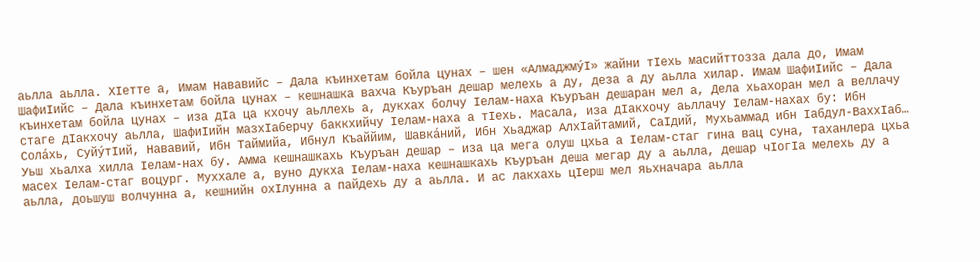аьлла аьлла. ХIетте а, Имам Нававийс – Дала къинхетам бойла цунах – шен «АлмаджмýI» жайни тIехь масийттозза дала до, Имам ШафиIийс – Дала къинхетам бойла цунах – кешнашка вахча Къуръан дешар мелехь а ду, деза а ду аьлла хилар. Имам ШафиIийс – Дала къинхетам бойла цунах – иза дIа ца кхочу аьллехь а, дукхах болчу Iелам-наха Къуръан дешаран мел а, Дела хьахоран мел а веллачу стаге дIакхочу аьлла, ШафиIийн мазхIаберчу баккхийчу Iелам-наха а тIехь. Масала, иза дIакхочу аьллачу Iелам-нахах бу: Ибн Солáхь, СуйýтIий, Нававий, Ибн Таймийа, Ибнул Къаййим, Шавкáний, Ибн Хьаджар АлхIайтамий, СаIдий, Мухьаммад ибн Iабдул-ВаххIаб… Уьш хьалха хилла Iелам-нах бу. Амма кешнашкахь Къуръан дешар – иза ца мега олуш цхьа а Iелам-стаг гина вац суна, таханлера цхьа масех Iелам-стаг воцург. Муххале а, вуно дукха Iелам-наха кешнашкахь Къуръан деша мегар ду а аьлла, дешар чIогIа мелехь ду а аьлла, доьшуш волчунна а, кешнийн охIлунна а пайдехь ду а аьлла. И ас лакхахь цIерш мел яьхначара аьлла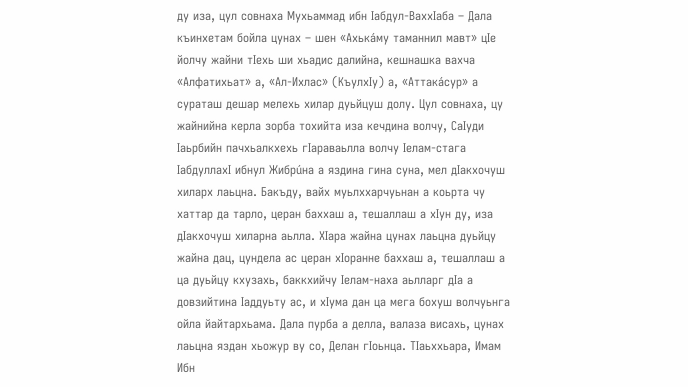ду иза, цул совнаха Мухьаммад ибн Iабдул-ВаххIаба – Дала къинхетам бойла цунах – шен «Ахькáму таманнил мавт» цIе йолчу жайни тIехь ши хьадис далийна, кешнашка вахча «Алфатихьат» а, «Ал-Ихлас» (КъулхIу) а, «Аттакáсур» а сураташ дешар мелехь хилар дуьйцуш долу. Цул совнаха, цу жайнийна керла зорба тохийта иза кечдина волчу, СаIуди Iаьрбийн пачхьалкхехь гIараваьлла волчу Iелам-стага IабдуллахI ибнул Жибрúна а яздина гина суна, мел дIакхочуш хиларх лаьцна. Бакъду, вайх муьлххарчуьнан а коьрта чу хаттар да тарло, церан баххаш а, тешаллаш а хIун ду, иза дIакхочуш хиларна аьлла. ХIара жайна цунах лаьцна дуьйцу жайна дац, цундела ас церан хIоранне баххаш а, тешаллаш а ца дуьйцу кхузахь, баккхийчу Iелам-наха аьлларг дIа а довзийтина Iаддуьту ас, и хIума дан ца мега бохуш волчуьнга ойла йайтархьама. Дала пурба а делла, валаза висахь, цунах лаьцна яздан хьожур ву со, Делан гIоьнца. ТIаьххьара, Имам Ибн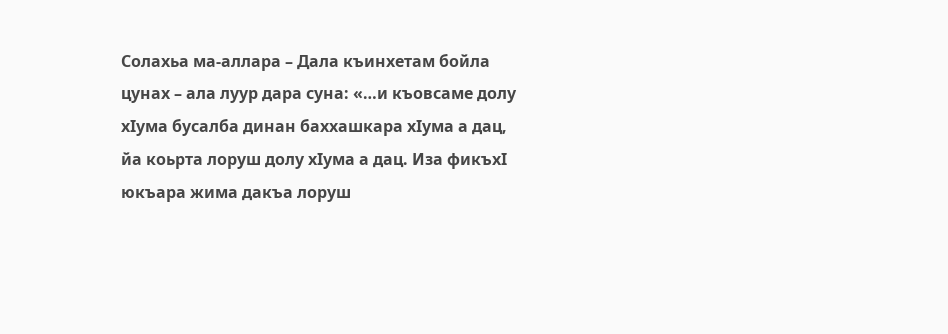Солахьа ма-аллара – Дала къинхетам бойла цунах – ала луур дара суна: «…и къовсаме долу хIума бусалба динан баххашкара хIума а дац, йа коьрта лоруш долу хIума а дац. Иза фикъхI юкъара жима дакъа лоруш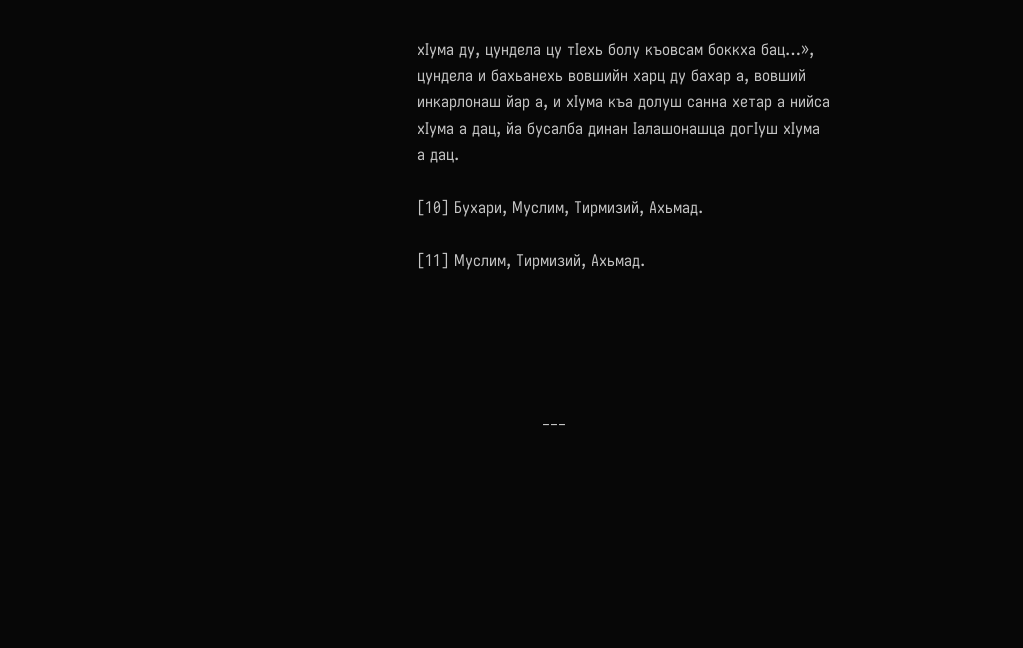хIума ду, цундела цу тIехь болу къовсам боккха бац…», цундела и бахьанехь вовшийн харц ду бахар а, вовший инкарлонаш йар а, и хIума къа долуш санна хетар а нийса хIума а дац, йа бусалба динан Iалашонашца догIуш хIума а дац.

[10] Бухари, Муслим, Тирмизий, Ахьмад.

[11] Муслим, Тирмизий, Ахьмад.





                         ___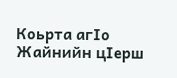Коьрта агIо     Жайнийн цIерш